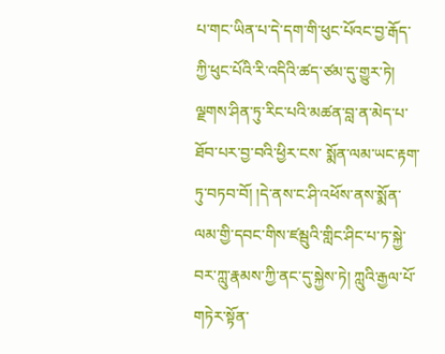པ་གང་ཡིན་པ་དེ་དག་གི་ཕུང་པོའང་བྱ་རྒོད་ཀྱི་ཕུང་པོའི་རི་འདིའི་ཚད་ཙམ་དུ་གྱུར་ཏེ། ལྗགས་ཤིན་ཏུ་རིང་པའི་མཚན་བླ་ན་མེད་པ་ཐོབ་པར་བྱ་བའི་ཕྱིར་ངས་ སྨོན་ལམ་ཡང་རྟག་ཏུ་བཏབ་བོ། །དེ་ནས་ང་ཤི་འཕོས་ནས་སྨོན་ལམ་གྱི་དབང་གིས་ཛམྦུའི་གླིང་ཤིང་པ་ཏ་སྐྱེ་བར་ཀླུ་རྣམས་ཀྱི་ནང་དུ་སྐྱེས་ཏེ། ཀླུའི་རྒྱལ་པོ་གཏེར་སྟོན་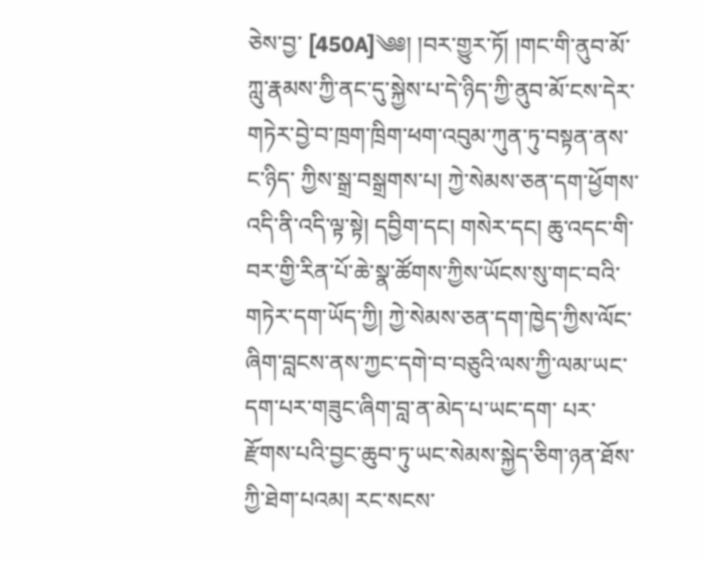ཅེས་བྱ་ [450A]༄༅། །བར་གྱུར་ཏོ། །གང་གི་ནུབ་མོ་ཀླུ་རྣམས་ཀྱི་ནང་དུ་སྐྱེས་པ་དེ་ཉིད་ཀྱི་ནུབ་མོ་ངས་དེར་གཏེར་བྱེ་བ་ཁྲག་ཁྲིག་ཕག་འབུམ་ཀུན་ཏུ་བསྟན་ནས་ང་ཉིད་ ཀྱིས་སྒྲ་བསྒྲགས་པ། ཀྱེ་སེམས་ཅན་དག་ཕྱོགས་འདི་ནི་འདི་ལྟ་སྟེ། དབྱིག་དང། གསེར་དང། ཆུ་འདང་གི་བར་གྱི་རིན་པོ་ཆེ་སྣ་ཚོགས་ཀྱིས་ཡོངས་སུ་གང་བའི་ གཏེར་དག་ཡོད་ཀྱི། ཀྱེ་སེམས་ཅན་དག་ཁྱེད་ཀྱིས་ལོང་ཞིག་བླངས་ནས་ཀྱང་དགེ་བ་བཅུའི་ལས་ཀྱི་ལམ་ཡང་དག་པར་གཟུང་ཞིག་བླ་ན་མེད་པ་ཡང་དག་ པར་རྫོགས་པའི་བྱང་ཆུབ་ཏུ་ཡང་སེམས་སྐྱེད་ཅིག་ཉན་ཐོས་ཀྱི་ཐེག་པའམ། རང་སངས་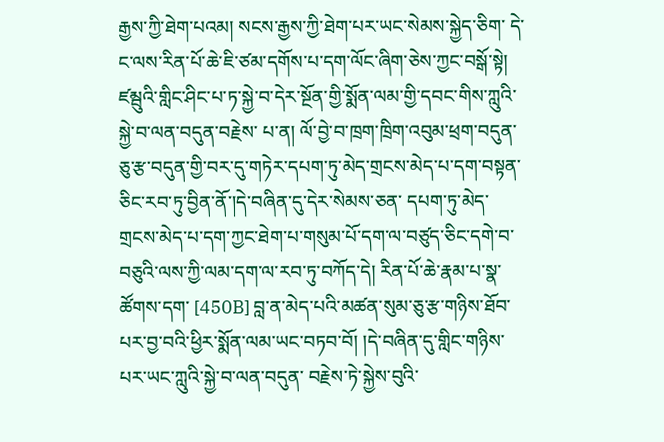རྒྱས་ཀྱི་ཐེག་པའམ། སངས་རྒྱས་ཀྱི་ཐེག་པར་ཡང་སེམས་སྐྱེད་ཅིག་ དེ་ང་ལས་རིན་པོ་ཆེ་ཇི་ཙམ་དགོས་པ་དག་ལོང་ཞིག་ཅེས་ཀྱང་བསྒོ་སྟེ། ཛམྦུའི་གླིང་ཤིང་པ་ཏ་སྐྱེ་བ་དེར་སྔོན་གྱི་སྨོན་ལམ་གྱི་དབང་གིས་ཀླུའི་སྐྱེ་བ་ལན་བདུན་བརྗེས་ པ་ན། ལོ་བྱེ་བ་ཁྲག་ཁྲིག་འབུམ་ཕྲག་བདུན་ཅུ་རྩ་བདུན་གྱི་བར་དུ་གཏེར་དཔག་ཏུ་མེད་གྲངས་མེད་པ་དག་བསྟན་ཅིང་རབ་ཏུ་བྱིན་ནོ་།དེ་བཞིན་དུ་དེར་སེམས་ཅན་ དཔག་ཏུ་མེད་གྲངས་མེད་པ་དག་ཀྱང་ཐེག་པ་གསུམ་པོ་དག་ལ་བཙུད་ཅིང་དགེ་བ་བཅུའི་ལས་ཀྱི་ལམ་དག་ལ་རབ་ཏུ་བཀོད་དེ། རིན་པོ་ཆེ་རྣམ་པ་སྣ་ཚོགས་དག་ [450B] བླ་ན་མེད་པའི་མཚན་སུམ་ཅུ་རྩ་གཉིས་ཐོབ་པར་བྱ་བའི་ཕྱིར་སྨོན་ལམ་ཡང་བཏབ་བོ། །དེ་བཞིན་དུ་གླིང་གཉིས་པར་ཡང་ཀླུའི་སྐྱེ་བ་ལན་བདུན་ བརྗེས་ཏེ་སྐྱེས་བུའི་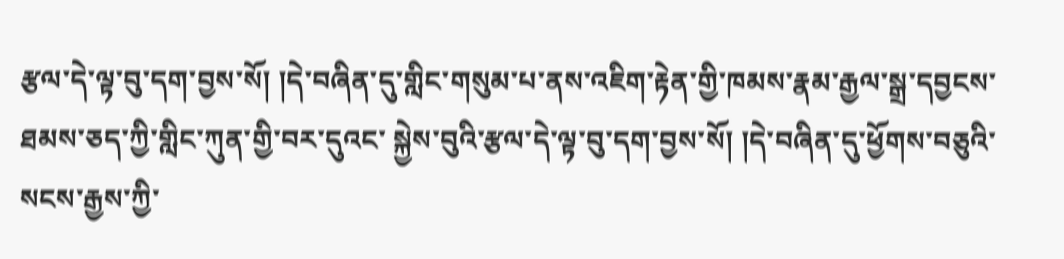རྩལ་དེ་ལྟ་བུ་དག་བྱས་སོ། །དེ་བཞིན་དུ་གླིང་གསུམ་པ་ནས་འཇིག་རྟེན་གྱི་ཁམས་རྣམ་རྒྱལ་སྒྲ་དབྱངས་ཐམས་ཅད་ཀྱི་གླིང་ཀུན་གྱི་བར་དུའང་ སྐྱེས་བུའི་རྩལ་དེ་ལྟ་བུ་དག་བྱས་སོ། །དེ་བཞིན་དུ་ཕྱོགས་བཅུའི་སངས་རྒྱས་ཀྱི་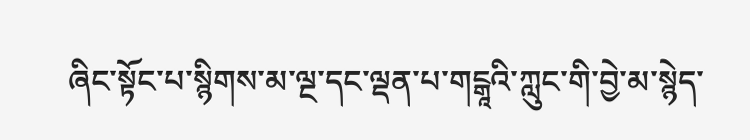ཞིང་སྟོང་པ་སྙིགས་མ་ལྔ་དང་ལྡན་པ་གངྒཱའི་ཀླུང་གི་བྱེ་མ་སྙེད་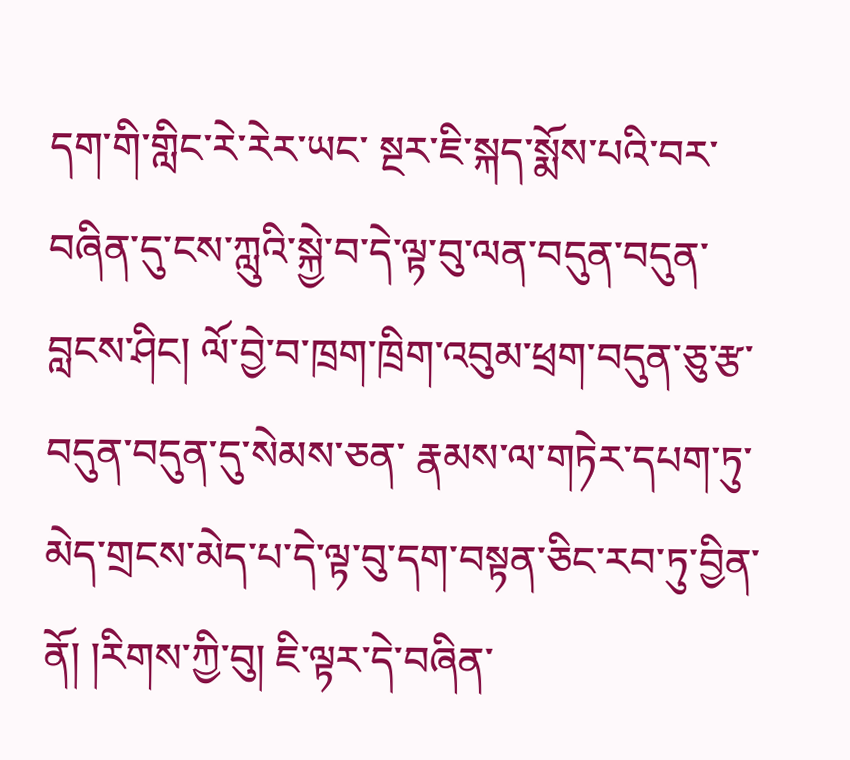དག་གི་གླིང་རེ་རེར་ཡང་ སྔར་ཇི་སྐད་སྨོས་པའི་བར་བཞིན་དུ་ངས་ཀླུའི་སྐྱེ་བ་དེ་ལྟ་བུ་ལན་བདུན་བདུན་བླངས་ཤིང། ལོ་བྱེ་བ་ཁྲག་ཁྲིག་འབུམ་ཕྲག་བདུན་ཅུ་རྩ་བདུན་བདུན་དུ་སེམས་ཅན་ རྣམས་ལ་གཏེར་དཔག་ཏུ་མེད་གྲངས་མེད་པ་དེ་ལྟ་བུ་དག་བསྟན་ཅིང་རབ་ཏུ་བྱིན་ནོ། །རིགས་ཀྱི་བུ། ཇི་ལྟར་དེ་བཞིན་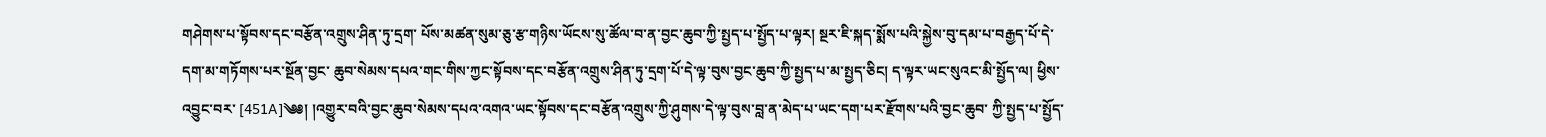གཤེགས་པ་སྟོབས་དང་བརྩོན་འགྲུས་ཤིན་ཏུ་དྲག་ པོས་མཚན་སུམ་ཅུ་རྩ་གཉིས་ཡོངས་སུ་ཚོལ་བ་ན་བྱང་ཆུབ་ཀྱི་སྤྱད་པ་སྤྱོད་པ་ལྟར། སྔར་ཇི་སྐད་སྨོས་པའི་སྐྱེས་བུ་དམ་པ་བརྒྱད་པོ་དེ་དག་མ་གཏོགས་པར་སྔོན་བྱང་ ཆུབ་སེམས་དཔའ་གང་གིས་ཀྱང་སྟོབས་དང་བརྩོན་འགྲུས་ཤིན་ཏུ་དྲག་པོ་དེ་ལྟ་བུས་བྱང་ཆུབ་ཀྱི་སྤྱད་པ་མ་སྤྱད་ཅིང། ད་ལྟར་ཡང་སུའང་མི་སྤྱོད་ལ། ཕྱིས་འབྱུང་བར་ [451A]༄༅། །འགྱུར་བའི་བྱང་ཆུབ་སེམས་དཔའ་འགའ་ཡང་སྟོབས་དང་བརྩོན་འགྲུས་ཀྱི་ཤུགས་དེ་ལྟ་བུས་བླ་ན་མེད་པ་ཡང་དག་པར་རྫོགས་པའི་བྱང་ཆུབ་ ཀྱི་སྤྱད་པ་སྤྱོད་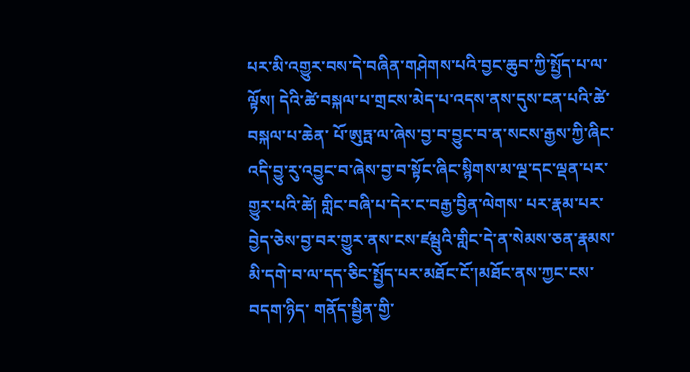པར་མི་འགྱུར་བས་དེ་བཞིན་གཤེགས་པའི་བྱང་ཆུབ་ཀྱི་སྤྱོད་པ་ལ་ལྟོས། དེའི་ཚེ་བསྐལ་པ་གྲངས་མེད་པ་འདས་ནས་དུས་ངན་པའི་ཚེ་བསྐལ་པ་ཆེན་ པོ་ཨུཏྤ་ལ་ཞེས་བྱ་བ་བྱུང་བ་ན་སངས་རྒྱས་ཀྱི་ཞིང་འདི་བྱུ་རུ་འབྱུང་བ་ཞེས་བྱ་བ་སྟོང་ཞིང་སྙིགས་མ་ལྔ་དང་ལྡན་པར་གྱུར་པའི་ཚེ། གླིང་བཞི་པ་དེར་ང་བརྒྱ་བྱིན་ལེགས་ པར་རྣམ་པར་བྱེད་ཅེས་བྱ་བར་གྱུར་ནས་ངས་ཛམྦུའི་གླིང་དེ་ན་སེམས་ཅན་རྣམས་མི་དགེ་བ་ལ་དད་ཅིང་སྤྱོད་པར་མཐོང་ངོ་།མཐོང་ནས་ཀྱང་ངས་བདག་ཉིད་ གནོད་སྦྱིན་གྱི་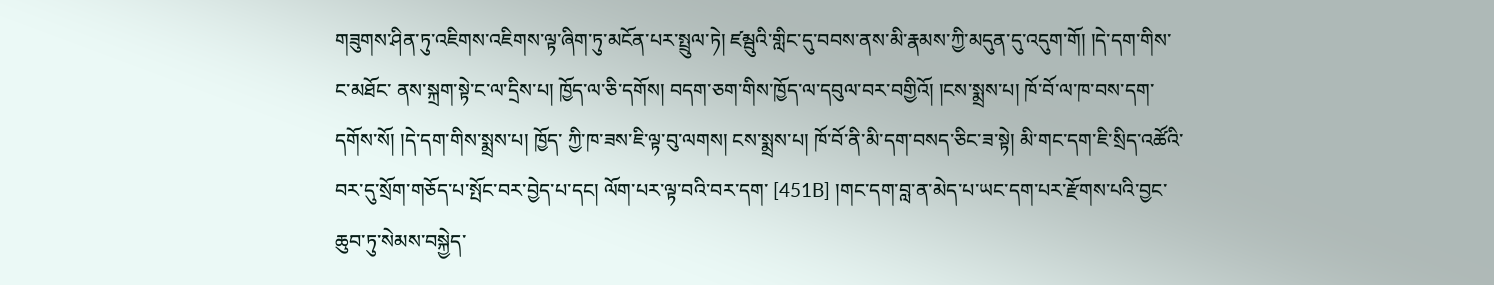གཟུགས་ཤིན་ཏུ་འཇིགས་འཇིགས་ལྟ་ཞིག་ཏུ་མངོན་པར་སྤྲུལ་ཏེ། ཛམྦུའི་གླིང་དུ་བབས་ནས་མི་རྣམས་ཀྱི་མདུན་དུ་འདུག་གོ། །དེ་དག་གིས་ང་མཐོང་ ནས་སྐྲག་སྟེ་ང་ལ་དྲིས་པ། ཁྱོད་ལ་ཅི་དགོས། བདག་ཅག་གིས་ཁྱོད་ལ་དབུལ་བར་བགྱིའོ། །ངས་སྨྲས་པ། ཁོ་བོ་ལ་ཁ་བས་དག་དགོས་སོ། །དེ་དག་གིས་སྨྲས་པ། ཁྱོད་ ཀྱི་ཁ་ཟས་ཇི་ལྟ་བུ་ལགས། ངས་སྨྲས་པ། ཁོ་བོ་ནི་མི་དག་བསད་ཅིང་ཟ་སྟེ། མི་གང་དག་ཇི་སྲིད་འཚོའི་བར་དུ་སྲོག་གཅོད་པ་སྤོང་བར་བྱེད་པ་དང། ལོག་པར་ལྟ་བའི་བར་དག་ [451B] །གང་དག་བླ་ན་མེད་པ་ཡང་དག་པར་རྫོགས་པའི་བྱང་ཆུབ་ཏུ་སེམས་བསྐྱེད་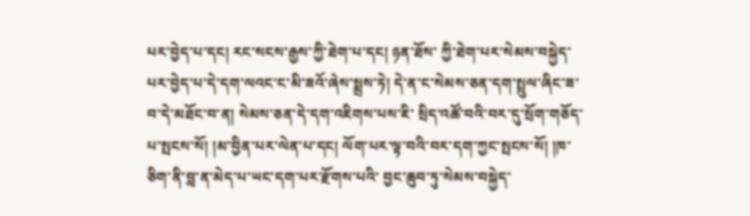པར་བྱེད་པ་དང། རང་སངས་རྒྱས་ཀྱི་ཐེག་པ་དང། ཉན་ཐོས་ ཀྱི་ཐེག་པར་སེམས་བསྐྱེད་པར་བྱེད་པ་དེ་དག་ལའང་ང་མི་ཟའོ་ཞེས་སྨྲས་ཏེ། དེ་ན་ང་སེམས་ཅན་དག་སྤྲུལ་ཞིང་ཟ་བ་དེ་མཐོང་བ་ན། སེམས་ཅན་དེ་དག་འཇིགས་པས་ཇི་ སྲིད་འཚོ་བའི་བར་དུ་སྲོག་གཅོད་པ་སྤངས་སོ། །མ་བྱིན་པར་ལེན་པ་དང། ལོག་པར་ལྟ་བའི་བར་དག་ཀྱང་སྤངས་སོ། །ཁ་ཅིག་ནི་བླ་ན་མེད་པ་ཡང་དག་པར་རྫོགས་པའི་ བྱང་ཆུབ་ཏུ་སེམས་བསྐྱེད་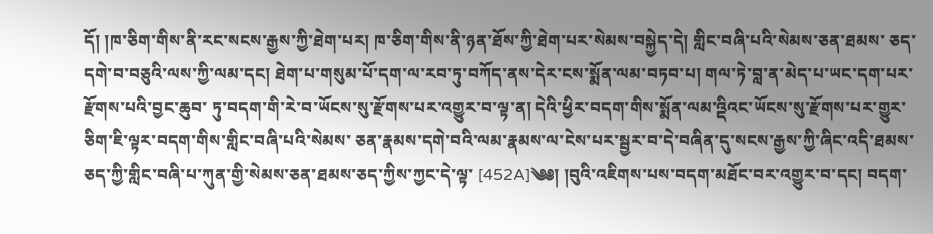དོ། །ཁ་ཅིག་གིས་ནི་རང་སངས་རྒྱས་ཀྱི་ཐེག་པར། ཁ་ཅིག་གིས་ནི་ཉན་ཐོས་ཀྱི་ཐེག་པར་སེམས་བསྐྱེད་དེ། གླིང་བཞི་པའི་སེམས་ཅན་ཐམས་ ཅད་དགེ་བ་བཅུའི་ལས་ཀྱི་ལམ་དང། ཐེག་པ་གསུམ་པོ་དག་ལ་རབ་ཏུ་བཀོད་ནས་དེར་ངས་སྨོན་ལམ་བཏབ་པ། གལ་ཏེ་བླ་ན་མེད་པ་ཡང་དག་པར་རྫོགས་པའི་བྱང་ཆུབ་ ཏུ་བདག་གི་རེ་བ་ཡོངས་སུ་རྫོགས་པར་འགྱུར་བ་ལྟ་ན། དེའི་ཕྱིར་བདག་གིས་སྨོན་ལམ་འྡིའང་ཡོངས་སུ་རྫོགས་པར་གྱུར་ཅིག་ཇི་ལྟར་བདག་གིས་གླིང་བཞི་པའི་སེམས་ ཅན་རྣམས་དགེ་བའི་ལམ་རྣམས་ལ་ངེས་པར་སྦྱར་བ་དེ་བཞིན་དུ་སངས་རྒྱས་ཀྱི་ཞིང་འདི་ཐམས་ཅད་ཀྱི་གླིང་བཞི་པ་ཀུན་གྱི་སེམས་ཅན་ཐམས་ཅད་ཀྱིས་ཀྱང་དེ་ལྟ་ [452A]༄༅། །བུའི་འཇིགས་པས་བདག་མཐོང་བར་འགྱུར་བ་དང། བདག་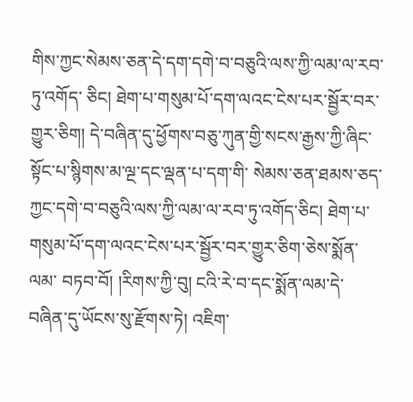གིས་ཀྱང་སེམས་ཅན་དེ་དག་དགེ་བ་བཅུའི་ལས་ཀྱི་ལམ་ལ་རབ་ཏུ་འགོད་ ཅིང། ཐེག་པ་གསུམ་པོ་དག་ལའང་ངེས་པར་སྦྱོར་བར་གྱུར་ཅིག། དེ་བཞིན་དུ་ཕྱོགས་བཅུ་ཀུན་གྱི་སངས་རྒྱས་ཀྱི་ཞིང་སྟོང་པ་སྙིགས་མ་ལྔ་དང་ལྡན་པ་དག་གི་ སེམས་ཅན་ཐམས་ཅད་ཀྱང་དགེ་བ་བཅུའི་ལས་ཀྱི་ལམ་ལ་རབ་ཏུ་འགོད་ཅིང། ཐེག་པ་གསུམ་པོ་དག་ལའང་ངེས་པར་སྦྱོར་བར་གྱུར་ཅིག་ཅེས་སྨོན་ལམ་ བཏབ་བོ། །རིགས་ཀྱི་བུ། ངའི་རེ་བ་དང་སྨོན་ལམ་དེ་བཞིན་དུ་ཡོངས་སུ་རྫོགས་ཏེ། འཇིག་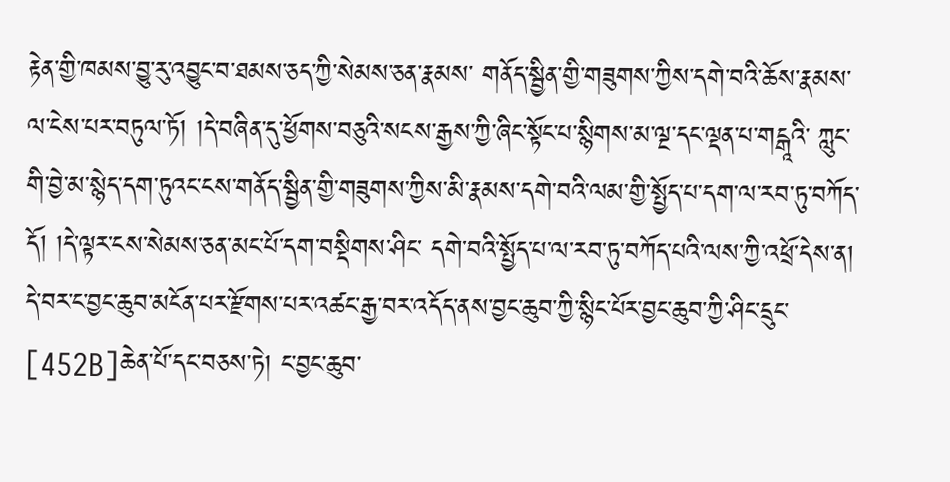རྟེན་གྱི་ཁམས་བྱུ་རུ་འབྱུང་བ་ཐམས་ཅད་ཀྱི་སེམས་ཅན་རྣམས་ གནོད་སྦྱིན་གྱི་གཟུགས་ཀྱིས་དགེ་བའི་ཆོས་རྣམས་ལ་ངེས་པར་བཏུལ་ཏོ། །དེ་བཞིན་དུ་ཕྱོགས་བཅུའི་སངས་རྒྱས་ཀྱི་ཞིང་སྟོང་པ་སྙིགས་མ་ལྔ་དང་ལྡན་པ་གངྒཱའི་ ཀླུང་གི་བྱེ་མ་སྙེད་དག་ཏུའང་ངས་གནོད་སྦྱིན་གྱི་གཟུགས་ཀྱིས་མི་རྣམས་དགེ་བའི་ལམ་གྱི་སྤྱོད་པ་དག་ལ་རབ་ཏུ་བཀོད་དོ། །དེ་ལྟར་ངས་སེམས་ཅན་མང་པོ་དག་བསྡིགས་ཤིང་ དགེ་བའི་སྤྱོད་པ་ལ་རབ་ཏུ་བཀོད་པའི་ལས་ཀྱི་འཕྲོ་དེས་ན། དེ་བར་ང་བྱང་ཆུབ་མངོན་པར་རྫོགས་པར་འཚང་རྒྱ་བར་འདོད་ནས་བྱང་ཆུབ་ཀྱི་སྙིང་པོར་བྱང་ཆུབ་ཀྱི་ཤིང་དྲུང་ [452B]ཆེན་པོ་དང་བཅས་ཏེ། ང་བྱང་ཆུབ་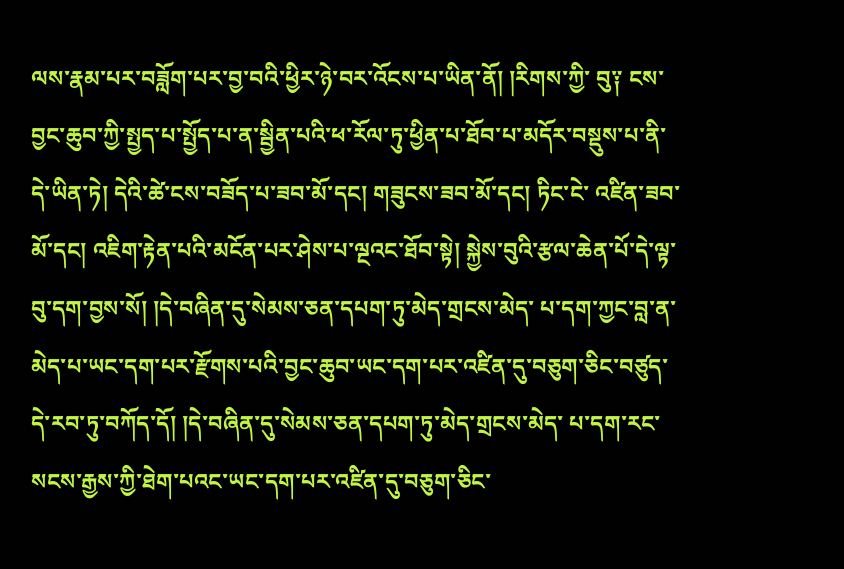ལས་རྣམ་པར་བཟློག་པར་བྱ་བའི་ཕྱིར་ཉེ་བར་འོངས་པ་ཡིན་ནོ། །རིགས་ཀྱི་ བུ༑ ངས་བྱང་ཆུབ་ཀྱི་སྤྱད་པ་སྤྱོད་པ་ན་སྦྱིན་པའི་ཕ་རོལ་ཏུ་ཕྱིན་པ་ཐོབ་པ་མདོར་བསྡུས་པ་ནི་དེ་ཡིན་ཏེ། དེའི་ཚེ་ངས་བཟོད་པ་ཟབ་མོ་དང། གཟུངས་ཟབ་མོ་དང། ཏིང་ངེ་ འཛིན་ཟབ་མོ་དང། འཇིག་རྟེན་པའི་མངོན་པར་ཤེས་པ་ལྔའང་ཐོབ་སྟེ། སྐྱེས་བུའི་རྩལ་ཆེན་པོ་དེ་ལྟ་བུ་དག་བྱས་སོ། །དེ་བཞིན་དུ་སེམས་ཅན་དཔག་ཏུ་མེད་གྲངས་མེད་ པ་དག་ཀྱང་བླ་ན་མེད་པ་ཡང་དག་པར་རྫོགས་པའི་བྱང་ཆུབ་ཡང་དག་པར་འཛིན་དུ་བཅུག་ཅིང་བཙུད་དེ་རབ་ཏུ་བཀོད་དོ། །དེ་བཞིན་དུ་སེམས་ཅན་དཔག་ཏུ་མེད་གྲངས་མེད་ པ་དག་རང་སངས་རྒྱས་ཀྱི་ཐེག་པའང་ཡང་དག་པར་འཛིན་དུ་བཅུག་ཅིང་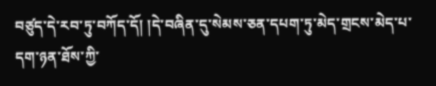བཙུད་དེ་རབ་ཏུ་བཀོད་དོ། །དེ་བཞིན་དུ་སེམས་ཅན་དཔག་ཏུ་མེད་གྲངས་མེད་པ་དག་ཉན་ཐོས་ཀྱི་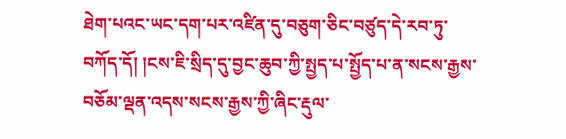ཐེག་པའང་ཡང་དག་པར་འཛིན་དུ་བཅུག་ཅིང་བཙུད་དེ་རབ་ཏུ་བཀོད་དོ། །ངས་ཇི་སྲིད་དུ་བྱང་ཆུབ་ཀྱི་སྤྱད་པ་སྤྱོད་པ་ན་སངས་རྒྱས་བཅོམ་ལྡན་འདས་སངས་རྒྱས་ཀྱི་ཞིང་རྡུལ་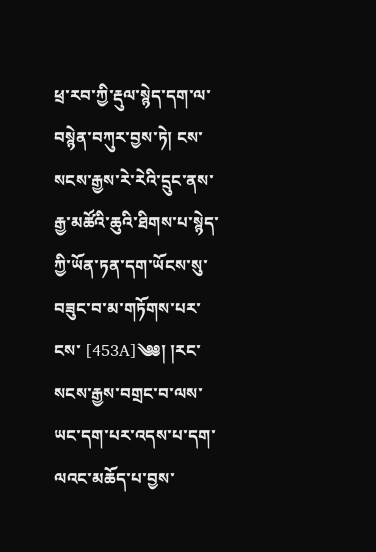ཕྲ་རབ་ཀྱི་རྡུལ་སྙེད་དག་ལ་བསྙེན་བཀུར་བྱས་ཏེ། ངས་སངས་རྒྱས་རེ་རེའི་དྲུང་ནས་རྒྱ་མཚོའི་ཆུའི་ཐིགས་པ་སྙེད་ཀྱི་ཡོན་ཏན་དག་ཡོངས་སུ་བཟུང་བ་མ་གཏོགས་པར་ངས་ [453A]༄༅། །རང་སངས་རྒྱས་བགྲང་བ་ལས་ཡང་དག་པར་འདས་པ་དག་ལའང་མཆོད་པ་བྱས་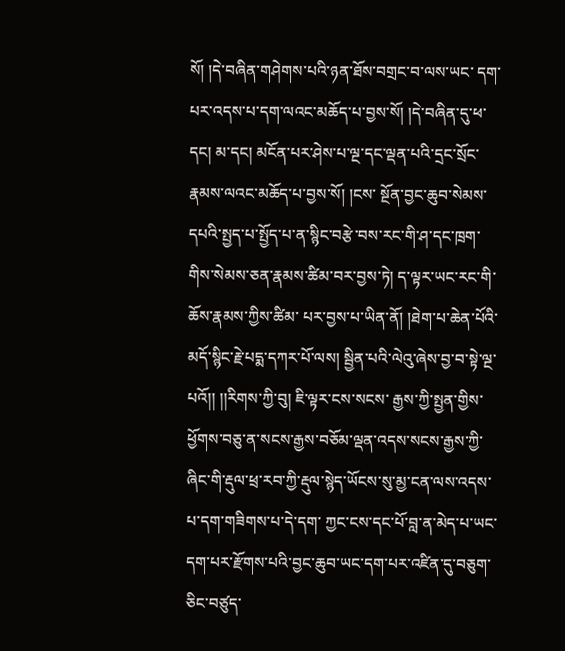སོ། །དེ་བཞིན་གཤེགས་པའི་ཉན་ཐོས་བགྲང་བ་ལས་ཡང་ དག་པར་འདས་པ་དག་ལའང་མཆོད་པ་བྱས་སོ། །དེ་བཞིན་དུ་ཕ་དང། མ་དང། མངོན་པར་ཤེས་པ་ལྔ་དང་ལྡན་པའི་དྲང་སྲོང་རྣམས་ལའང་མཆོད་པ་བྱས་སོ། །ངས་ སྔོན་བྱང་ཆུབ་སེམས་དཔའི་སྤྱད་པ་སྤྱོད་པ་ན་སྙིང་བརྩེ་བས་རང་གི་ཤ་དང་ཁྲག་གིས་སེམས་ཅན་རྣམས་ཚིམ་བར་བྱས་ཏེ། ད་ལྟར་ཡང་རང་གི་ཆོས་རྣམས་ཀྱིས་ཚིམ་ པར་བྱས་པ་ཡིན་ནོ། །ཐེག་པ་ཆེན་པོའི་མདོ་སྙིང་རྗེ་པདྨ་དཀར་པོ་ལས། སྦྱིན་པའི་ལེའུ་ཞེས་བྱ་བ་སྟེ་ལྔ་པའོ།། །།རིགས་ཀྱི་བུ། ཇི་ལྟར་ངས་སངས་ རྒྱས་ཀྱི་སྤྱན་གྱིས་ཕྱོགས་བཅུ་ན་སངས་རྒྱས་བཅོམ་ལྡན་འདས་སངས་རྒྱས་ཀྱི་ཞིང་གི་རྡུལ་ཕྲ་རབ་ཀྱི་རྡུལ་སྙེད་ཡོངས་སུ་མྱ་ངན་ལས་འདས་པ་དག་གཟིགས་པ་དེ་དག་ ཀྱང་ངས་དང་པོ་བླ་ན་མེད་པ་ཡང་དག་པར་རྫོགས་པའི་བྱང་ཆུབ་ཡང་དག་པར་འཛིན་དུ་བཅུག་ཅིང་བཙུད་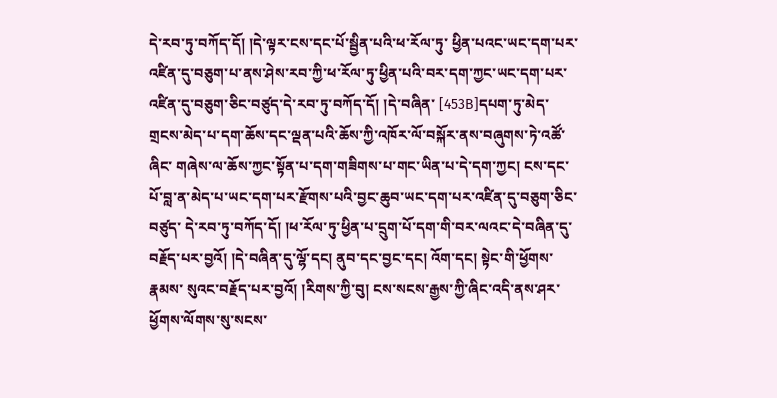དེ་རབ་ཏུ་བཀོད་དོ། །དེ་ལྟར་ངས་དང་པོ་སྦྱིན་པའི་ཕ་རོལ་ཏུ་ ཕྱིན་པའང་ཡང་དག་པར་འཛིན་དུ་བཅུག་པ་ནས་ཤེས་རབ་ཀྱི་ཕ་རོལ་ཏུ་ཕྱིན་པའི་བར་དག་ཀྱང་ཡང་དག་པར་འཛིན་དུ་བཅུག་ཅིང་བཙུད་དེ་རབ་ཏུ་བཀོད་དོ། །དེ་བཞིན་ [453B]དཔག་ཏུ་མེད་གྲངས་མེད་པ་དག་ཆོས་དང་ལྡན་པའི་ཆོས་ཀྱི་འཁོར་ལོ་བསྐོར་ནས་བཞུགས་ཏེ་འཚོ་ཞིང་ གཞེས་ལ་ཆོས་ཀྱང་སྟོན་པ་དག་གཟིགས་པ་གང་ཡིན་པ་དེ་དག་ཀྱང། ངས་དང་པོ་བླ་ན་མེད་པ་ཡང་དག་པར་རྫོགས་པའི་བྱང་ཆུབ་ཡང་དག་པར་འཛིན་དུ་བཅུག་ཅིང་བཙུད་ དེ་རབ་ཏུ་བཀོད་དོ། །ཕ་རོལ་ཏུ་ཕྱིན་པ་དྲུག་པོ་དག་གི་བར་ལའང་དེ་བཞིན་དུ་བརྗོད་པར་བྱའོ། །དེ་བཞིན་དུ་ལྷོ་དང། ནུབ་དང་བྱང་དང། འོག་དང། སྟེང་གི་ཕྱོགས་རྣམས་ སུའང་བརྗོད་པར་བྱའོ། །རིགས་ཀྱི་བུ། ངས་སངས་རྒྱས་ཀྱི་ཞིང་འདི་ནས་ཤར་ཕྱོགས་ལོགས་སུ་སངས་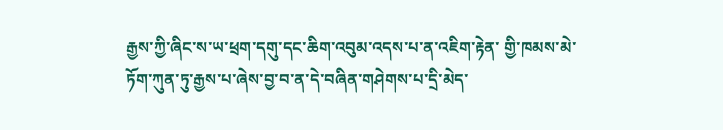རྒྱས་ཀྱི་ཞིང་ས་ཡ་ཕྲག་དགུ་དང་ཆིག་འབུམ་འདས་པ་ན་འཇིག་རྟེན་ གྱི་ཁམས་མེ་ཏོག་ཀུན་ཏུ་རྒྱས་པ་ཞེས་བྱ་བ་ན་དེ་བཞིན་གཤེགས་པ་དྲི་མེད་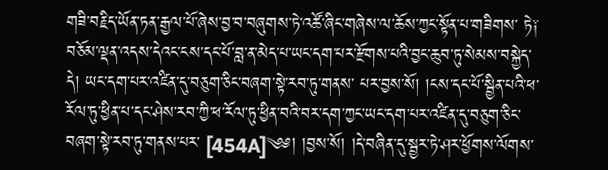གཟི་བརྗིད་ཡོན་ཏན་རྒྱལ་པོ་ཞེས་བྱ་བ་བཞུགས་ཏེ་འཚོ་ཞིང་གཞེས་ལ་ཆོས་ཀྱང་སྟོན་པ་གཟིགས་ ཏེ༑ བཅོམ་ལྡན་འདས་དེའང་ངས་དང་པོ་བླ་ན་མེད་པ་ཡང་དག་པར་རྫོགས་པའི་བྱང་ཆུབ་ཏུ་སེམས་བསྐྱེད་དེ། ཡང་དག་པར་འཛིན་དུ་བཅུག་ཅིང་བཞག་སྟེ་རབ་ཏུ་གནས་ པར་བྱས་སོ། །ངས་དང་པོ་སྦྱིན་པའི་ཕ་རོལ་ཏུ་ཕྱིན་པ་དང་ཤེས་རབ་ཀྱི་ཕ་རོལ་ཏུ་ཕྱིན་བའི་བར་དག་ཀྱང་ཡང་དག་པར་འཛིན་དུ་བཅུག་ཅིང་བཞག་སྟེ་རབ་ཏུ་གནས་པར་ [454A]༄༅། །བྱས་སོ། །དེ་བཞིན་དུ་སྦྱར་ཏེ་ཤར་ཕྱོགས་ལོགས་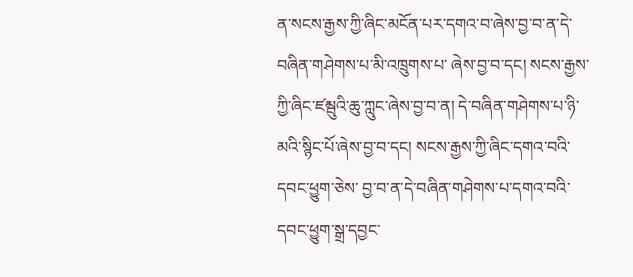ན་སངས་རྒྱས་ཀྱི་ཞིང་མངོན་པར་དགའ་བ་ཞེས་བྱ་བ་ན་དེ་བཞིན་གཤེགས་པ་མི་འཁྲུགས་པ་ ཞེས་བྱ་བ་དང། སངས་རྒྱས་ཀྱི་ཞིང་ཛམྦུའི་ཆུ་ཀླུང་ཞེས་བྱ་བ་ན། དེ་བཞིན་གཤེགས་པ་ཉི་མའི་སྙིང་པོ་ཞེས་བྱ་བ་དང། སངས་རྒྱས་ཀྱི་ཞིང་དགའ་བའི་དབང་ཕྱུག་ཅེས་ བྱ་བ་ན་དེ་བཞིན་གཤེགས་པ་དགའ་བའི་དབང་ཕྱུག་སྒྲ་དབྱང་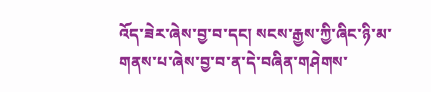འོད་ཟེར་ཞེས་བྱ་བ་དང། སངས་རྒྱས་ཀྱི་ཞིང་ཉི་མ་གནས་པ་ཞེས་བྱ་བ་ན་དེ་བཞིན་གཤེགས་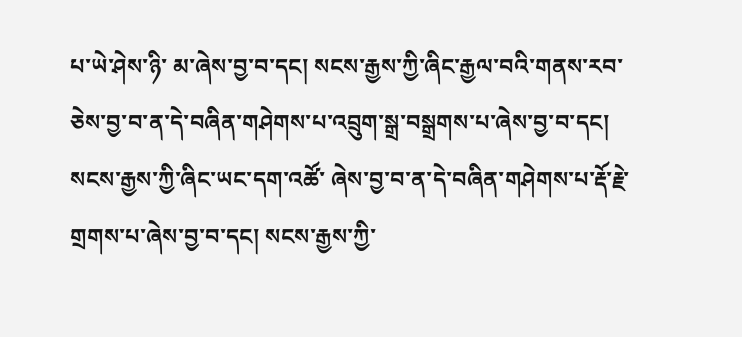པ་ཡེ་ཤེས་ཉི་ མ་ཞེས་བྱ་བ་དང། སངས་རྒྱས་ཀྱི་ཞིང་རྒྱལ་བའི་གནས་རབ་ཅེས་བྱ་བ་ན་དེ་བཞིན་གཤེགས་པ་འབྲུག་སྒྲ་བསྒྲགས་པ་ཞེས་བྱ་བ་དང། སངས་རྒྱས་ཀྱི་ཞིང་ཡང་དག་འཚོ་ ཞེས་བྱ་བ་ན་དེ་བཞིན་གཤེགས་པ་རྡོ་རྗེ་གྲགས་པ་ཞེས་བྱ་བ་དང། སངས་རྒྱས་ཀྱི་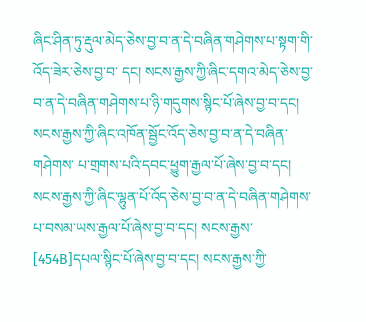ཞིང་ཤིན་ཏུ་རྡུལ་མེད་ཅེས་བྱ་བ་ན་དེ་བཞིན་གཤེགས་པ་སྟག་གི་འོད་ཟེར་ཅེས་བྱ་བ་ དང། སངས་རྒྱས་ཀྱི་ཞིང་དགའ་མེད་ཅེས་བྱ་བ་ན་དེ་བཞིན་གཤེགས་པ་ཉི་གདུགས་སྙིང་པོ་ཞེས་བྱ་བ་དང། སངས་རྒྱས་ཀྱི་ཞིང་འཁོན་སྦྱོང་འོད་ཅེས་བྱ་བ་ན་དེ་བཞིན་གཤེགས་ པ་གྲགས་པའི་དབང་ཕྱུག་རྒྱལ་པོ་ཞེས་བྱ་བ་དང། སངས་རྒྱས་ཀྱི་ཞིང་ལྷུན་པོ་འོད་ཅེས་བྱ་བ་ན་དེ་བཞིན་གཤེགས་པ་བསམ་ཡས་རྒྱལ་པོ་ཞེས་བྱ་བ་དང། སངས་རྒྱས་ [454B]དཔལ་སྙིང་པོ་ཞེས་བྱ་བ་དང། སངས་རྒྱས་ཀྱི་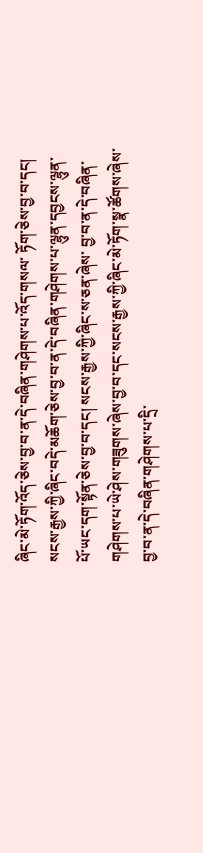ཞིང་མེ་ཏོག་འོད་ཅེས་བྱ་བ་ན་དེ་བཞིན་གཤེགས་པ་འོད་གསལ་ ཏོག་ཅེས་བྱ་བ་དང། སངས་རྒྱས་ཀྱི་ཞིང་བདེ་མཆོག་ཅེས་བྱ་བ་ན་དེ་བཞིན་གཤེགས་པ་ལྷུན་དབྱངས་ལྷུན་པོ་ཡང་དག་སྟོན་ཅེས་བྱ་བ་དང། སངས་རྒྱས་ཀྱི་ཞིང་ས་ཅན་ཞེས་ བྱ་བ་ན་དེ་བཞིན་གཤེགས་པ་ཡེ་ཤེས་གཟུགས་ཞེས་བྱ་བ་དང་སངས་རྒྱས་ཀྱི་ཞིང་མེ་ཏོག་སྣ་ཚོགས་ཞེས་བྱ་བ་ན་དེ་བཞིན་གཤེགས་པ་དྲི་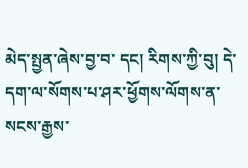མེད་སྤྱན་ཞེས་བྱ་བ་ དང། རིགས་ཀྱི་བུ། དེ་དག་ལ་སོགས་པ་ཤར་ཕྱོགས་ལོགས་ན་སངས་རྒྱས་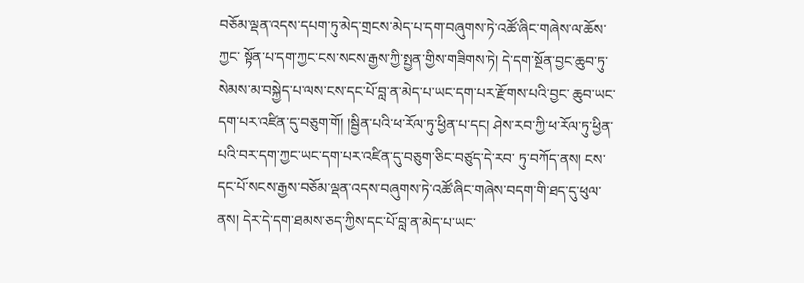བཅོམ་ལྡན་འདས་དཔག་ཏུ་མེད་གྲངས་མེད་པ་དག་བཞུགས་ཏེ་འཚོ་ཞིང་གཞེས་ལ་ཆོས་ཀྱང་ སྟོན་པ་དག་ཀྱང་ངས་སངས་རྒྱས་ཀྱི་སྤྱན་གྱིས་གཟིགས་ཏེ། དེ་དག་སྔོན་བྱང་ཆུབ་ཏུ་སེམས་མ་བསྐྱེད་པ་ལས་ངས་དང་པོ་བླ་ན་མེད་པ་ཡང་དག་པར་རྫོགས་པའི་བྱང་ ཆུབ་ཡང་དག་པར་འཛིན་དུ་བཅུག་གོ། །སྦྱིན་པའི་ཕ་རོལ་ཏུ་ཕྱིན་པ་དང། ཤེས་རབ་ཀྱི་ཕ་རོལ་ཏུ་ཕྱིན་པའི་བར་དག་ཀྱང་ཡང་དག་པར་འཛིན་དུ་བཅུག་ཅིང་བཙུད་དེ་རབ་ ཏུ་བཀོད་ནས། ངས་དང་པོ་སངས་རྒྱས་བཅོམ་ལྡན་འདས་བཞུགས་ཏེ་འཚོ་ཞིང་གཞེས་བདག་གི་ཐད་དུ་ཕུལ་ནས། དེར་དེ་དག་ཐམས་ཅད་ཀྱིས་དང་པོ་བླ་ན་མེད་པ་ཡང་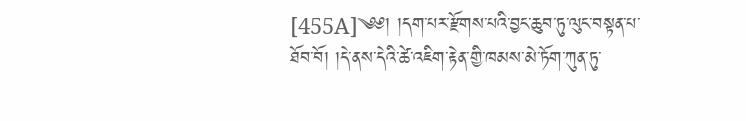[455A]༄༅། །དག་པར་རྫོགས་པའི་བྱང་ཆུབ་ཏུ་ལུང་བསྟན་པ་ཐོབ་བོ། །དེ་ནས་དེའི་ཚེ་འཇིག་རྟེན་གྱི་ཁམས་མེ་ཏོག་ཀུན་ཏུ་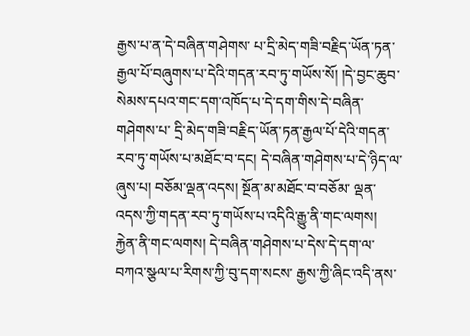རྒྱས་པ་ན་དེ་བཞིན་གཤེགས་ པ་དྲི་མེད་གཟི་བརྗིད་ཡོན་ཏན་རྒྱལ་པོ་བཞུགས་པ་དེའི་གདན་རབ་ཏུ་གཡོས་སོ། །དེ་བྱང་ཆུབ་སེམས་དཔའ་གང་དག་འཁོད་པ་དེ་དག་གིས་དེ་བཞིན་གཤེགས་པ་ དྲི་མེད་གཟི་བརྗིད་ཡོན་ཏན་རྒྱལ་པོ་དེའི་གདན་རབ་ཏུ་གཡོས་པ་མཐོང་བ་དང། དེ་བཞིན་གཤེགས་པ་དེ་ཉིད་ལ་ཞུས་པ། བཅོམ་ལྡན་འདས། སྔོན་མ་མཐོང་བ་བཅོམ་ ལྡན་འདས་ཀྱི་གདན་རབ་ཏུ་གཡོས་པ་འདིའི་རྒྱུ་ནི་གང་ལགས། རྐྱེན་ནི་གང་ལགས། དེ་བཞིན་གཤེགས་པ་དེས་དེ་དག་ལ་བཀའ་སྩལ་པ་རིགས་ཀྱི་བུ་དག་སངས་ རྒྱས་ཀྱི་ཞིང་འདི་ནས་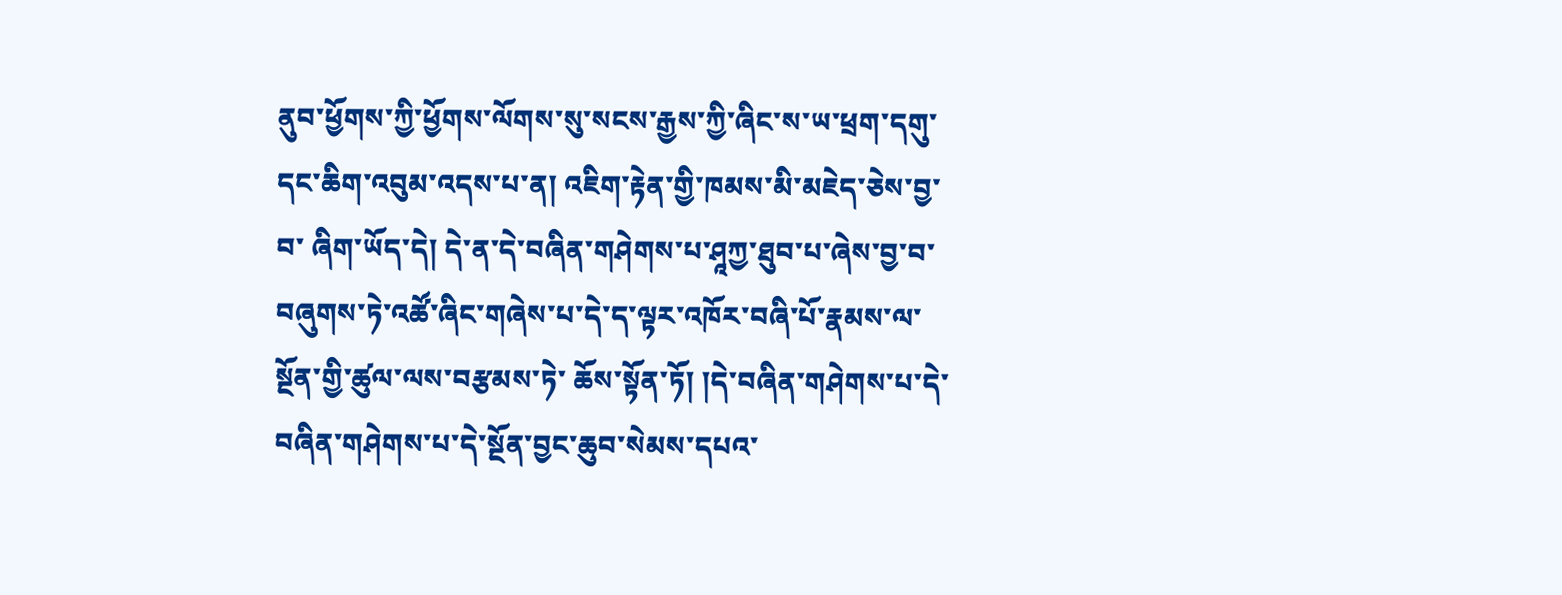ནུབ་ཕྱོགས་ཀྱི་ཕྱོགས་ལོགས་སུ་སངས་རྒྱས་ཀྱི་ཞིང་ས་ཡ་ཕྲག་དགུ་དང་ཆིག་འབུམ་འདས་པ་ན། འཇིག་རྟེན་གྱི་ཁམས་མི་མཇེད་ཅེས་བྱ་བ་ ཞིག་ཡོད་དེ། དེ་ན་དེ་བཞིན་གཤེགས་པ་ཤཱཀྱ་ཐུབ་པ་ཞེས་བྱ་བ་བཞུགས་ཏེ་འཚོ་ཞིང་གཞེས་པ་དེ་ད་ལྟར་འཁོར་བཞི་པོ་རྣམས་ལ་སྔོན་གྱི་ཚུལ་ལས་བརྩམས་ཏེ་ ཆོས་སྟོན་ཏོ། །དེ་བཞིན་གཤེགས་པ་དེ་བཞིན་གཤེགས་པ་དེ་སྔོན་བྱང་ཆུབ་སེམས་དཔའ་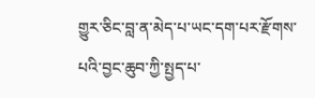གྱུར་ཅིང་བླ་ན་མེད་པ་ཡང་དག་པར་རྫོགས་པའི་བྱང་ཆུབ་ཀྱི་སྤྱད་པ་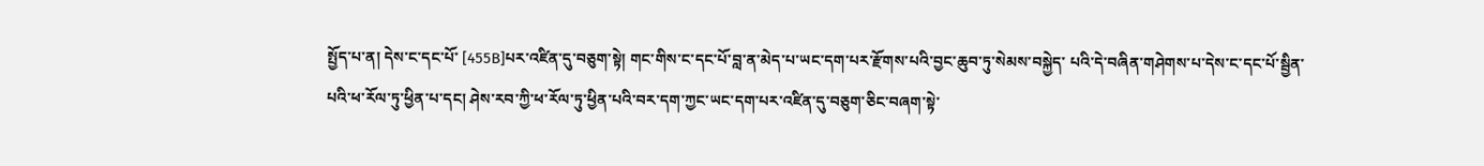སྤྱོད་པ་ན། དེས་ང་དང་པོ་ [455B]པར་འཛིན་དུ་བཅུག་སྟེ། གང་གིས་ང་དང་པོ་བླ་ན་མེད་པ་ཡང་དག་པར་རྫོགས་པའི་བྱང་ཆུབ་ཏུ་སེམས་བསྐྱེད་ པའི་དེ་བཞིན་གཤེགས་པ་དེས་ང་དང་པོ་སྦྱིན་པའི་ཕ་རོལ་ཏུ་ཕྱིན་པ་དང། ཤེས་རབ་ཀྱི་ཕ་རོལ་ཏུ་ཕྱིན་པའི་བར་དག་ཀྱང་ཡང་དག་པར་འཛིན་དུ་བཅུག་ཅིང་བཞག་སྟེ་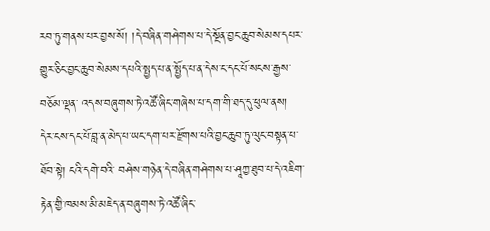རབ་ཏུ་གནས་པར་བྱས་སོ། །དེ་བཞིན་གཤེགས་པ་དེ་སྔོན་བྱང་ཆུབ་སེམས་དཔར་གྱུར་ཅིང་བྱང་ཆུབ་སེམས་དཔའི་སྤྱད་པ་ན་སྤྱོད་པ་ན་དེས་ང་དང་པོ་སངས་རྒྱས་བཅོམ་ལྡན་ འདས་བཞུགས་ཏེ་འཚོ་ཞིང་གཞེས་པ་དག་གི་ཐད་དུ་ཕུལ་ནས། དེར་ངས་དང་པོ་བླ་ན་མེད་པ་ཡང་དག་པར་རྫོགས་པའི་བྱང་ཆུབ་ཏུ་ལུང་བསྟན་པ་ཐོབ་སྟེ། ངའི་དགེ་བའི་ བཤེས་གཉེན་དེ་བཞིན་གཤེགས་པ་ཤཱཀྱ་ཐུབ་པ་དེ་འཇིག་རྟེན་གྱི་ཁམས་མི་མཇེད་ན་བཞུགས་ཏེ་འཚོ་ཞིང་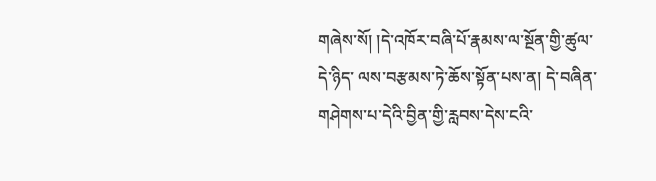གཞེས་སོ། །དེ་འཁོར་བཞི་པོ་རྣམས་ལ་སྔོན་གྱི་ཚུལ་དེ་ཉིད་ ལས་བརྩམས་ཏེ་ཆོས་སྟོན་པས་ན། དེ་བཞིན་གཤེགས་པ་དེའི་བྱིན་གྱི་རླབས་དེས་ངའི་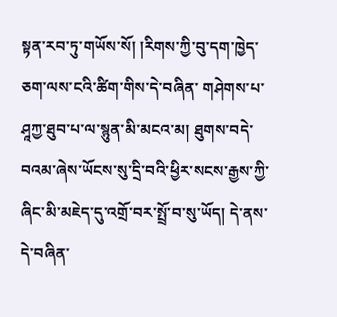སྟན་རབ་ཏུ་གཡོས་སོ། །རིགས་ཀྱི་བུ་དག་ཁྱེད་ཅག་ལས་ངའི་ཚིག་གིས་དེ་བཞིན་ གཤེགས་པ་ཤཱཀྱ་ཐུབ་པ་ལ་སྙུན་མི་མངའ་མ། ཐུགས་བདེ་བའམ་ཞེས་ཡོངས་སུ་དྲི་བའི་ཕྱིར་སངས་རྒྱས་ཀྱི་ཞིང་མི་མཇེད་དུ་འགྲོ་བར་སྤྲོ་བ་སུ་ཡོད། དེ་ནས་དེ་བཞིན་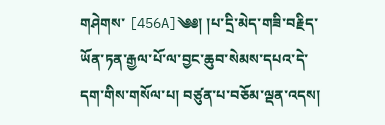གཤེགས་ [456A]༄༅། །པ་དྲི་མེད་གཟི་བརྗིད་ཡོན་ཏན་རྒྱལ་པོ་ལ་བྱང་ཆུབ་སེམས་དཔའ་དེ་དག་གིས་གསོལ་པ། བཙུན་པ་བཅོམ་ལྡན་འདས།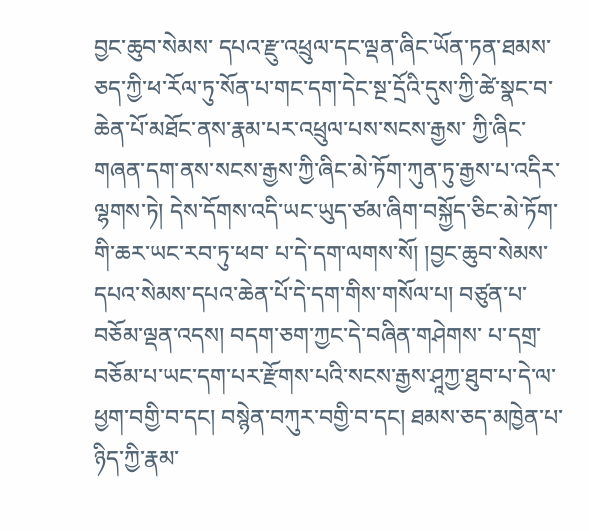བྱང་ཆུབ་སེམས་ དཔའ་རྫུ་འཕྲུལ་དང་ལྡན་ཞིང་ཡོན་ཏན་ཐམས་ཅད་ཀྱི་ཕ་རོལ་ཏུ་སོན་པ་གང་དག་དེང་སྔ་དྲོའི་དུས་ཀྱི་ཚེ་སྣང་བ་ཆེན་པོ་མཐོང་ནས་རྣམ་པར་འཕྲུལ་པས་སངས་རྒྱས་ ཀྱི་ཞིང་གཞན་དག་ནས་སངས་རྒྱས་ཀྱི་ཞིང་མེ་ཏོག་ཀུན་ཏུ་རྒྱས་པ་འདིར་ལྷགས་ཏེ། དེས་དོགས་འདི་ཡང་ཡུད་ཙམ་ཞིག་བསྐྱོད་ཅིང་མེ་ཏོག་གི་ཆར་ཡང་རབ་ཏུ་ཕབ་ པ་དེ་དག་ལགས་སོ། །བྱང་ཆུབ་སེམས་དཔའ་སེམས་དཔའ་ཆེན་པོ་དེ་དག་གིས་གསོལ་པ། བཙུན་པ་བཅོམ་ལྡན་འདས། བདག་ཅག་ཀྱང་དེ་བཞིན་གཤེགས་ པ་དགྲ་བཅོམ་པ་ཡང་དག་པར་རྫོགས་པའི་སངས་རྒྱས་ཤཱཀྱ་ཐུབ་པ་དེ་ལ་ཕྱག་བགྱི་བ་དང། བསྙེན་བཀུར་བགྱི་བ་དང། ཐམས་ཅད་མཁྱེན་པ་ཉིད་ཀྱི་རྣམ་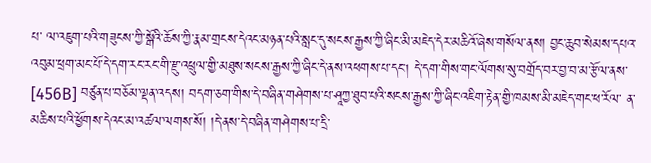པ་ ལ་འཇུག་པའི་གཟུངས་ཀྱི་སྒོའི་ཆོས་ཀྱི་རྣམ་གྲངས་དེའང་མཉན་པའི་སླང་དུ་སངས་རྒྱས་ཀྱི་ཞིང་མི་མཇེད་དེར་མཆིའོ་ཞེས་གསོལ་ནས། བྱང་ཆུབ་སེམས་དཔའ་ འབུམ་ཕྲག་མང་པོ་དེ་དག་རང་རང་གི་རྫུ་འཕྲུལ་གྱི་མཐུས་སངས་རྒྱས་ཀྱི་ཞིང་དེ་ནས་འཕགས་པ་དང། དེ་དག་གིས་གང་ལོགས་སུ་བགྲོད་བར་བྱ་བ་མ་རྩོལ་ནས་ [456B] བཙུན་པ་བཅོམ་ལྡན་འདས། བདག་ཅག་གིས་དེ་བཞིན་གཤེགས་པ་ཤཱཀྱ་ཐུབ་པའི་སངས་རྒྱས་ཀྱི་ཞིང་འཇིག་རྟེན་གྱི་ཁམས་མི་མཇེད་གང་ཕ་རོལ་ ན་མཆིས་པའི་ཕྱོགས་དེའང་མ་འཚལ་ལགས་སོ། །དེ་ནས་དེ་བཞིན་གཤེགས་པ་དྲི་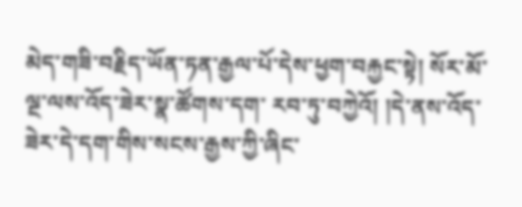མེད་གཟི་བརྗིད་ཡོན་ཏན་རྒྱལ་པོ་དེས་ཕྱག་བརྐྱང་སྟེ། སོར་མོ་ལྔ་ལས་འོད་ཟེར་སྣ་ཚོགས་དག་ རབ་ཏུ་བཀྱེའོ། །དེ་ནས་འོད་ཟེར་དེ་དག་གིས་སངས་རྒྱས་ཀྱི་ཞིང་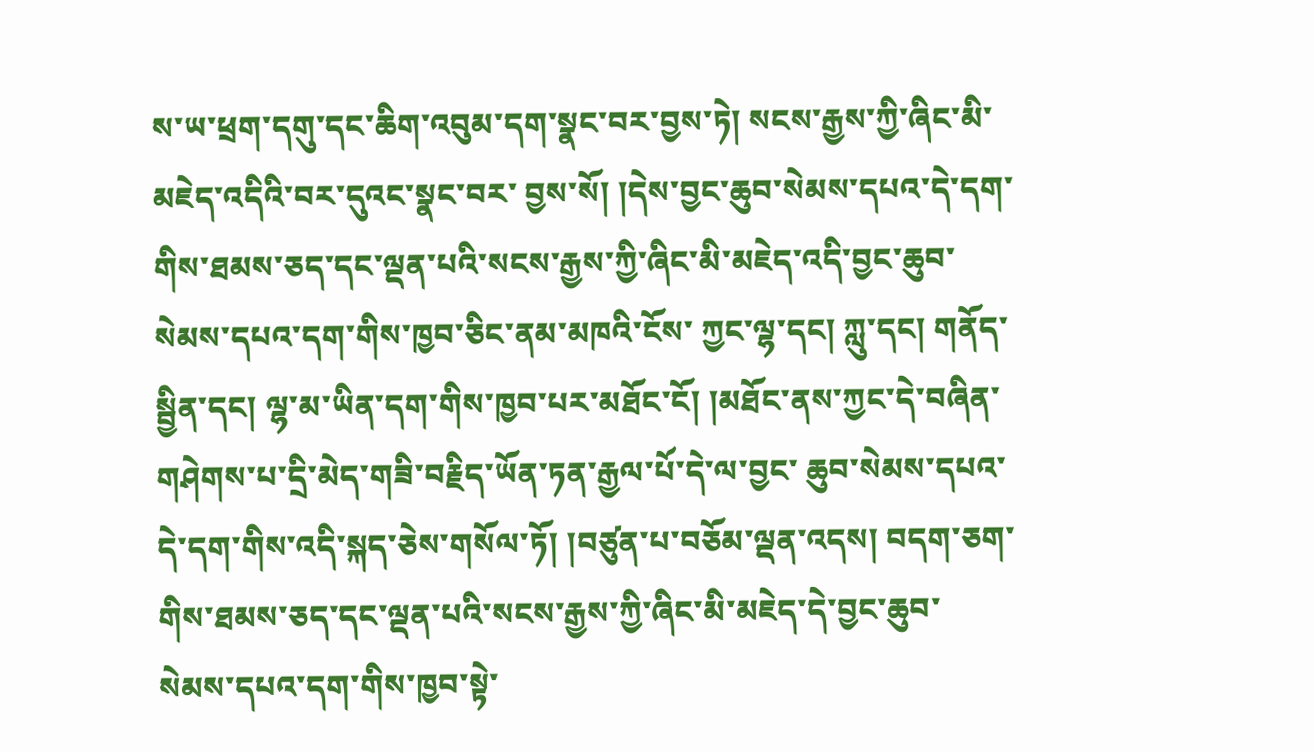ས་ཡ་ཕྲག་དགུ་དང་ཆིག་འབུམ་དག་སྣང་བར་བྱས་ཏེ། སངས་རྒྱས་ཀྱི་ཞིང་མི་མཇེད་འདིའི་བར་དུའང་སྣང་བར་ བྱས་སོ། །དེས་བྱང་ཆུབ་སེམས་དཔའ་དེ་དག་གིས་ཐམས་ཅད་དང་ལྡན་པའི་སངས་རྒྱས་ཀྱི་ཞིང་མི་མཇེད་འདི་བྱང་ཆུབ་སེམས་དཔའ་དག་གིས་ཁྱབ་ཅིང་ནམ་མཁའི་ངོས་ ཀྱང་ལྷ་དང། ཀླུ་དང། གནོད་སྦྱིན་དང། ལྷ་མ་ཡིན་དག་གིས་ཁྱབ་པར་མཐོང་ངོ། །མཐོང་ནས་ཀྱང་དེ་བཞིན་གཤེགས་པ་དྲི་མེད་གཟི་བརྗིད་ཡོན་ཏན་རྒྱལ་པོ་དེ་ལ་བྱང་ ཆུབ་སེམས་དཔའ་དེ་དག་གིས་འདི་སྐད་ཅེས་གསོལ་ཏོ། །བཙུན་པ་བཅོམ་ལྡན་འདས། བདག་ཅག་གིས་ཐམས་ཅད་དང་ལྡན་པའི་སངས་རྒྱས་ཀྱི་ཞིང་མི་མཇེད་དེ་བྱང་ཆུབ་ སེམས་དཔའ་དག་གིས་ཁྱབ་སྟེ་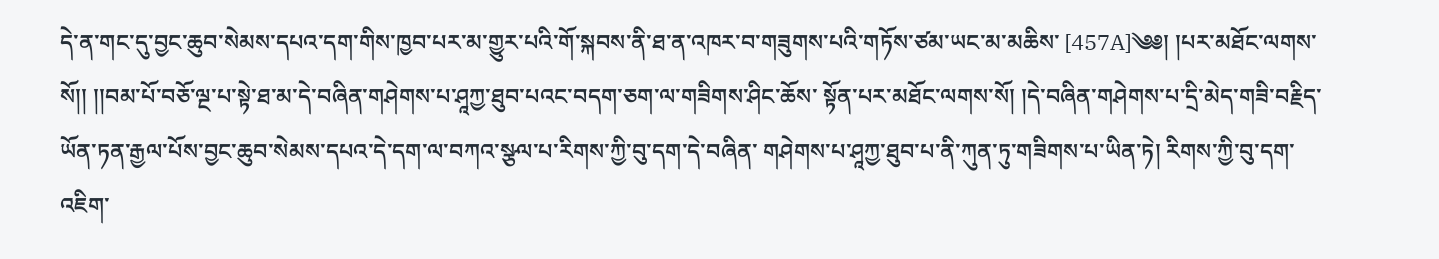དེ་ན་གང་དུ་བྱང་ཆུབ་སེམས་དཔའ་དག་གིས་ཁྱབ་པར་མ་གྱུར་པའི་གོ་སྐབས་ནི་ཐ་ན་འཁར་བ་གཟུགས་པའི་གཏོས་ཙམ་ཡང་མ་མཆིས་ [457A]༄༅། །པར་མཐོང་ལགས་སོ།། །།བམ་པོ་བཅོ་ལྔ་པ་སྟེ་ཐ་མ་དེ་བཞིན་གཤེགས་པ་ཤཱཀྱ་ཐུབ་པའང་བདག་ཅག་ལ་གཟིགས་ཤིང་ཆོས་ སྟོན་པར་མཐོང་ལགས་སོ། །དེ་བཞིན་གཤེགས་པ་དྲི་མེད་གཟི་བརྗིད་ཡོན་ཏན་རྒྱལ་པོས་བྱང་ཆུབ་སེམས་དཔའ་དེ་དག་ལ་བཀའ་སྩལ་པ་རིགས་ཀྱི་བུ་དག་དེ་བཞིན་ གཤེགས་པ་ཤཱཀྱ་ཐུབ་པ་ནི་ཀུན་ཏུ་གཟིགས་པ་ཡིན་ཏེ། རིགས་ཀྱི་བུ་དག་འཇིག་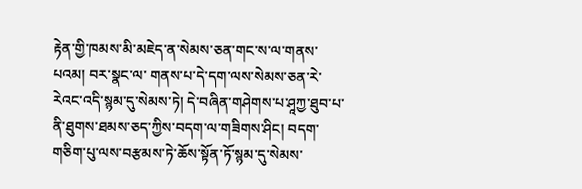རྟེན་གྱི་ཁམས་མི་མཇེད་ན་སེམས་ཅན་གང་ས་ལ་གནས་པའམ། བར་སྣང་ལ་ གནས་པ་དེ་དག་ལས་སེམས་ཅན་རེ་རེའང་འདི་སྙམ་དུ་སེམས་ཏེ། དེ་བཞིན་གཤེགས་པ་ཤཱཀྱ་ཐུབ་པ་ནི་ཐུགས་ཐམས་ཅད་ཀྱིས་བདག་ལ་གཟིགས་ཤིང། བདག་ གཅིག་པུ་ལས་བརྩམས་ཏེ་ཆོས་སྟོན་ཏོ་སྙམ་དུ་སེམས་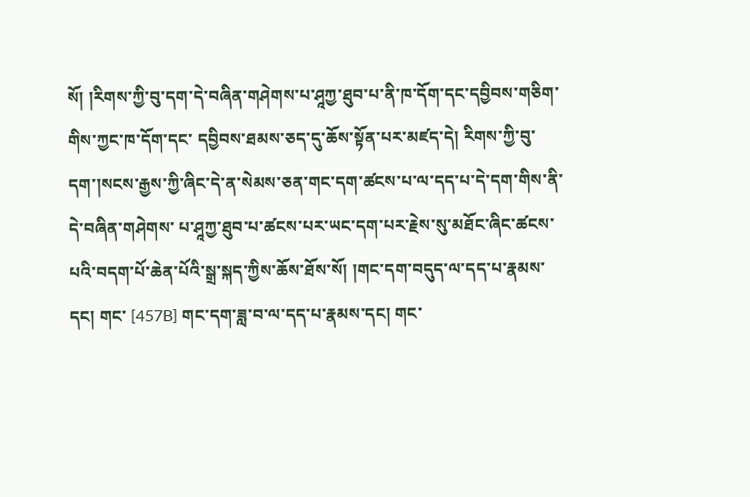སོ། །རིགས་ཀྱི་བུ་དག་དེ་བཞིན་གཤེགས་པ་ཤཱཀྱ་ཐུབ་པ་ནི་ཁ་དོག་དང་དབྱིབས་གཅིག་གིས་ཀྱང་ཁ་དོག་དང་ དབྱིབས་ཐམས་ཅད་དུ་ཆོས་སྟོན་པར་མཛད་དེ། རིགས་ཀྱི་བུ་དག་།སངས་རྒྱས་ཀྱི་ཞིང་དེ་ན་སེམས་ཅན་གང་དག་ཚངས་པ་ལ་དད་པ་དེ་དག་གིས་ནི་དེ་བཞིན་གཤེགས་ པ་ཤཱཀྱ་ཐུབ་པ་ཚངས་པར་ཡང་དག་པར་རྗེས་སུ་མཐོང་ཞིང་ཚངས་པའི་བདག་པོ་ཆེན་པོའི་སྒྲ་སྐད་ཀྱིས་ཆོས་ཐོས་སོ། །གང་དག་བདུད་ལ་དད་པ་རྣམས་དང། གང་ [457B] གང་དག་ཟླ་བ་ལ་དད་པ་རྣམས་དང། གང་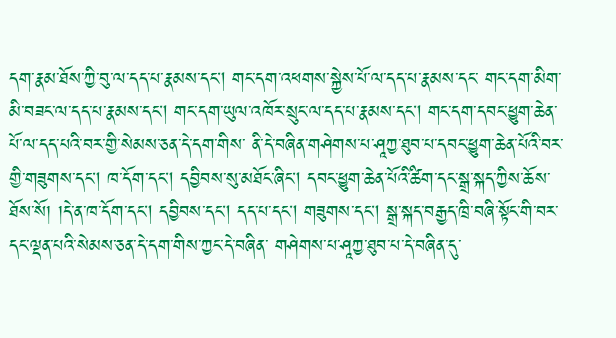དག་རྣམ་ཐོས་ཀྱི་བུ་ལ་དད་པ་རྣམས་དང། གང་དག་འཕགས་སྐྱེས་པོ་ལ་དད་པ་རྣམས་དང་ གང་དག་མིག་མི་བཟང་ལ་དད་པ་རྣམས་དང། གང་དག་ཡུལ་འཁོར་སྲུང་ལ་དད་པ་རྣམས་དང། གང་དག་དབང་ཕྱུག་ཆེན་པོ་ལ་དད་པའི་བར་གྱི་སེམས་ཅན་དེ་དག་གིས་ ནི་དེ་བཞིན་གཤེགས་པ་ཤཱཀྱ་ཐུབ་པ་དབང་ཕྱུག་ཆེན་པོའི་བར་གྱི་གཟུགས་དང། ཁ་དོག་དང། དབྱིབས་སུ་མཐོང་ཞིང། དབང་ཕྱུག་ཆེན་པོའི་ཚིག་དང་སྒྲ་སྐད་ཀྱིས་ཆོས་ ཐོས་སོ། །དེ་ན་ཁ་དོག་དང། དབྱིབས་དང། དད་པ་དང། གཟུགས་དང། སྒྲ་སྐད་བརྒྱད་ཁྲི་བཞི་སྟོང་གི་བར་དང་ལྡན་པའི་སེམས་ཅན་དེ་དག་གིས་ཀྱང་དེ་བཞིན་ གཤེགས་པ་ཤཱཀྱ་ཐུབ་པ་དེ་བཞིན་དུ་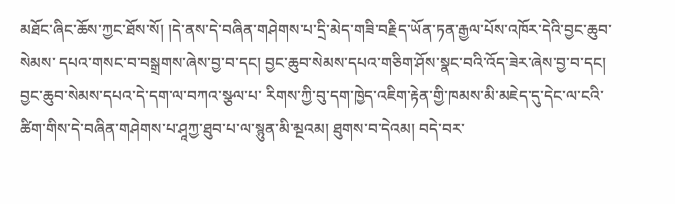མཐོང་ཞིང་ཆོས་ཀྱང་ཐོས་སོ། །དེ་ནས་དེ་བཞིན་གཤེགས་པ་དྲི་མེད་གཟི་བརྗིད་ཡོན་ཏན་རྒྱལ་པོས་འཁོར་དེའི་བྱང་ཆུབ་སེམས་ དཔའ་གསང་བ་བསྒྲགས་ཞེས་བྱ་བ་དང། བྱང་ཆུབ་སེམས་དཔའ་གཅིག་ཤོས་སྣང་བའི་འོད་ཟེར་ཞེས་བྱ་བ་དང། བྱང་ཆུབ་སེམས་དཔའ་དེ་དག་ལ་བཀའ་སྩལ་པ་ རིགས་ཀྱི་བུ་དག་ཁྱེད་འཇིག་རྟེན་གྱི་ཁམས་མི་མཇེད་དུ་དེང་ལ་ངའི་ཚིག་གིས་དེ་བཞིན་གཤེགས་པ་ཤཱཀྱ་ཐུབ་པ་ལ་སྙུན་མི་མྔའམ། ཐུགས་བ་དེའམ། བདེ་བར་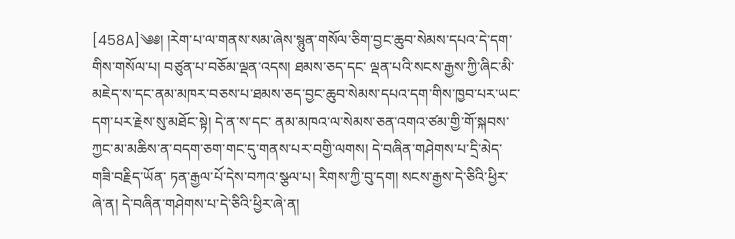[458A]༄༅། །རེག་པ་ལ་གནས་སམ་ཞེས་སྙུན་གསོལ་ཅིག་བྱང་ཆུབ་སེམས་དཔའ་དེ་དག་གིས་གསོལ་པ། བཙུན་པ་བཅོམ་ལྡན་འདས། ཐམས་ཅད་དང་ ལྡན་པའི་སངས་རྒྱས་ཀྱི་ཞིང་མི་མཇེད་ས་དང་ནམ་མཁར་བཅས་པ་ཐམས་ཅད་བྱང་ཆུབ་སེམས་དཔའ་དག་གིས་ཁྱབ་པར་ཡང་དག་པར་རྗེས་སུ་མཐོང་སྟེ། དེ་ན་ས་དང་ ནམ་མཁའ་ལ་སེམས་ཅན་འགའ་ཙམ་གྱི་གོ་སྐབས་ཀྱང་མ་མཆིས་ན་བདག་ཅག་གང་དུ་གནས་པར་བགྱི་ལགས། དེ་བཞིན་གཤེགས་པ་དྲི་མེད་གཟི་བརྗིད་ཡོན་ ཏན་རྒྱལ་པོ་དེས་བཀའ་སྩལ་པ། རིགས་ཀྱི་བུ་དག། སངས་རྒྱས་དེ་ཅིའི་ཕྱིར་ཞེ་ན། དེ་བཞིན་གཤེགས་པ་དེ་ཅིའི་ཕྱིར་ཞེ་ན།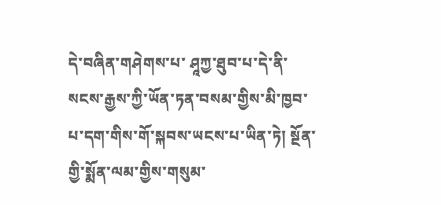དེ་བཞིན་གཤེགས་པ་ ཤཱཀྱ་ཐུབ་པ་དེ་ནི་སངས་རྒྱས་ཀྱི་ཡོན་ཏན་བསམ་གྱིས་མི་ཁྱབ་པ་དག་གིས་གོ་སྐབས་ཡངས་པ་ཡིན་ཏེ། སྔོན་གྱི་སྨོན་ལམ་གྱིས་གསུམ་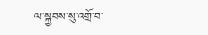ལ་སྐྱབས་སུ་འགྲོ་བ་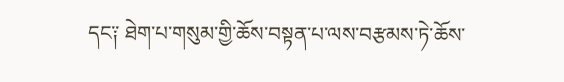དང༑ ཐེག་པ་གསུམ་གྱི་ཆོས་བསྟན་པ་ལས་བརྩམས་ཏེ་ཆོས་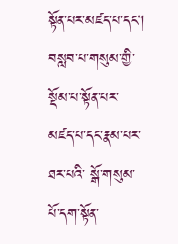སྟོན་པར་མཛད་པ་དང། བསླབ་པ་གསུམ་གྱི་སྡོམ་པ་སྟོན་པར་མཛད་པ་དང་རྣམ་པར་ཐར་པའི་ སྒོ་གསུམ་པོ་དག་སྟོན་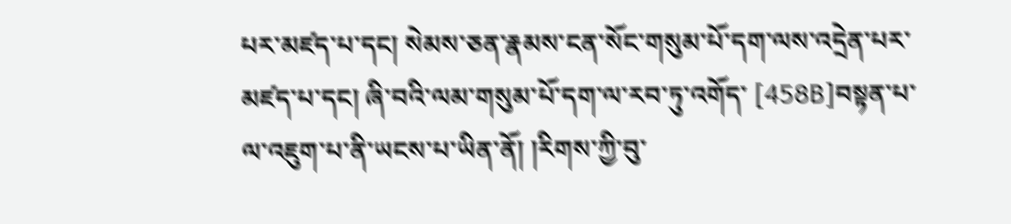པར་མཛད་པ་དང། སེམས་ཅན་རྣམས་ངན་སོང་གསུམ་པོ་དག་ལས་འདྲེན་པར་མཛད་པ་དང། ཞི་བའི་ལམ་གསུམ་པོ་དག་ལ་རབ་ཏུ་འགོད་ [458B]བསྟན་པ་ལ་འཇུག་པ་ནི་ཡངས་པ་ཡིན་ནོ། །རིགས་ཀྱི་བུ་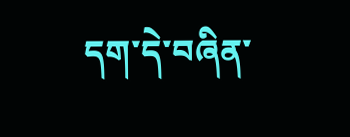དག་དེ་བཞིན་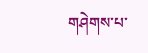གཤེགས་པ་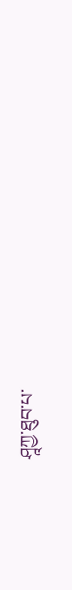ཤཱཀྱ་ཐུབ་པ་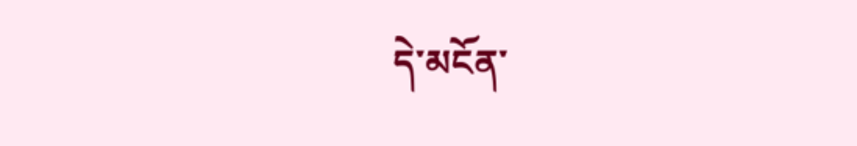དེ་མངོན་